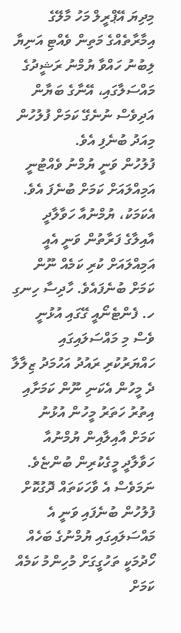މިދިޔަ އޭޕްރީލް މަހު މާލޭގެ އިމާރާތެއްގެ މަތިން ވެއްޓި އަނިޔާ ލިބުނު ހައްވާ ޔުމްނު ރަޝީދުގެ މައްސަލާގައި، އޭނާގެ ބަޔާން އަދިވެސް ނުނެގޭ ކަމަށް ފުލުހުން މިއަދު ބުނެފި އެވެ.
ފުލުހުން ވަނީ ޔުމްނު ވެއްޓުނީ އަމިއްލައަށް ކަމަށް ބުނެފަ އެވެ. އެކަމަކު، ޔުމްނުއާ ހަވާލާދީ އާއިލާގެ ފަރާތުން ވަނީ އެއީ އަމިއްލައަށް ކުރި ކަމެއް ނޫން ކަމަށް ބުނެފައެވެ. ހާދިސާ ހިނގި ހ. ފެންޓެނޯއީ ގޭގައި އުޅުނީ ވެސް މި މައްސަލައިގައި ހައްޔަރުކުރި ރައުދު އަހުމަދު ޒިލާލާ ދެ މީހުން އެކަނި ނޫން ކަމަށާއި އިތުރު ހަތަރު މީހުން އުޅުނު ކަމަށް އާއިލާއިން ޔުމްނުއާ ހަވާލާދީ މީގެކުރިން ބުންޏެވެ.
ނަމަވެސް އެ ވާހަކަތައް ދޮގުކޮށް ފުލުހުން ބުނެފައި ވަނީ އެ މައްސަލައިގައި ޔުމްނުގެ ބަހެއް ހޯދުމަކީ ތަހުގީގަށް މުހިންމު ކަމެއް ކަމަށް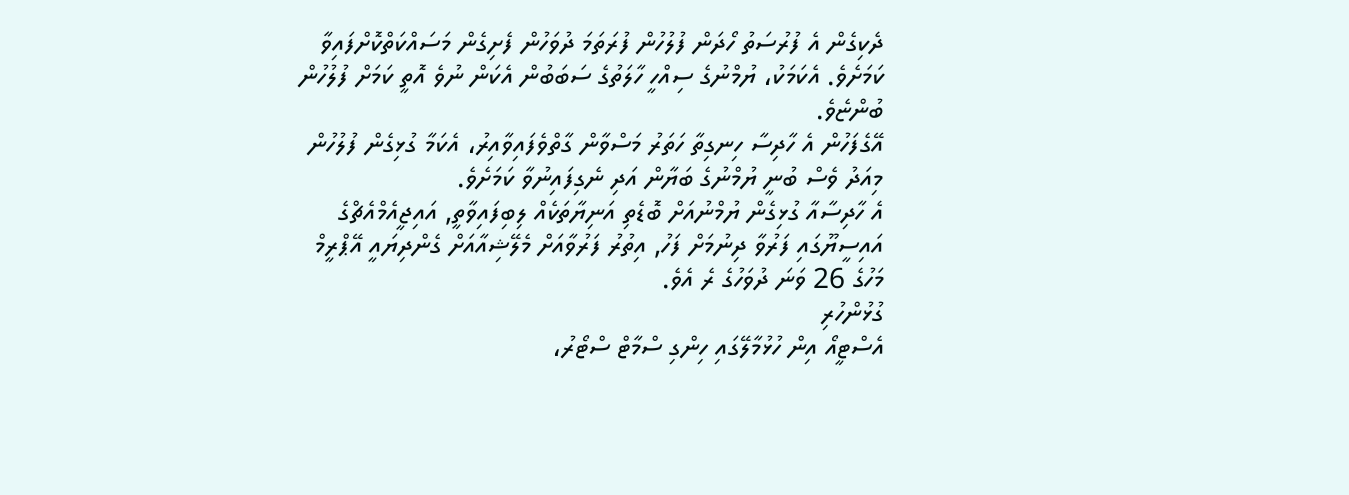ދެކިގެން އެ ފުރުސަތު ހޯދަން ފުލުހުން ފުރަތަމަ ދުވަހުން ފެށިގެން މަސައްކަތްކޮށްފައިވާ ކަމަށެވެ. އެކަމަކު، ޔުމްނުގެ ސިއްހީ ހާލަތުގެ ސަބަބުން އެކަން ނުވެ އޮތީ ކަމަށް ފުލުހުން ބުންޏެވެ.
އޭގެފަހުން އެ ހާދިސާ ހިނގިތާ ހަތަރު މަސްވާން ގާތްވެފައިވާއިރު، އެކަމާ ގުޅިގެން ފުލުހުން މިއަދު ވެސް ބުނީ ޔުމްނުގެ ބަޔާން އަދި ނެގިފައިނުވާ ކަމަށެވެ.
އެ ހާދިސާއާ ގުޅިގެން ޔުމްނުއަށް ބޮޑެތި އަނިޔާތަކެއް ލިބިފައިވާތީ, އައިޖީއެމްއެޗްގެ އައިސީޔޫގައި ފަރުވާ ދިނުމަށް ފަހު, އިތުރު ފަރުވާއަށް މެލޭޝިއާއަށް ގެންދިޔައީ އޭޕްރީމް މަހުގެ 26 ވަނަ ދުވަހުގެ ރެ އެވެ.
ގުޅުންހުރި
އެސްޓީއޯ އިން ހުޅުމާލޭގައި ހިންގި ސްމާޓް ސްޓޯރު،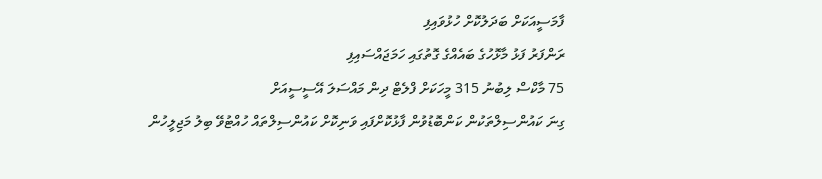ފާމަސީއަކަށް ބަދަލުކޮށް ހުޅުވައިފި
ރަންފަރު ފަޅު މާޅޮހުގެ ބައެއްގެ ގޮތުގައި ހަމަޖައްސައިފި
75 މާކްސް ލިބުނު 315 މީހަކަށް ފްލެޓް ދިން މައްސަލަ އޭސީސީއަށް
ގިނަ ކައުންސިލްތަކުން ކަންބޮޑުވުން ފާޅުކޮށްފައި ވަނިކޮށް ކައުންސިލްތައް ހުއްޓުވޭ ބިލު މަޖިލީހުން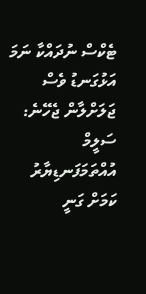ޓެކްސް ނުދައްކާ ނަމަ އަޅުގަނޑު ވެސް ޖަލަށްލާން ޖެހޭނެ: ސަލީމް
އުއްތަމަފަނޑިޔާރު ކަމަށް ގަނީ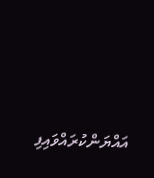އައްޔަންކުރައްވައިފި